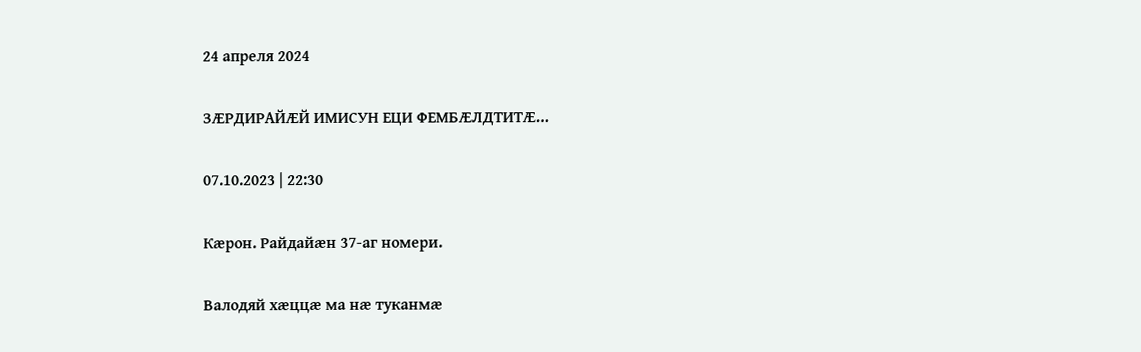24 апреля 2024

ЗÆРДИРАЙÆЙ ИМИСУН ЕЦИ ФЕМБÆЛДТИТÆ…

07.10.2023 | 22:30

Кæрон. Райдайæн 37-аг номери.

Валодяй хæццæ ма нæ туканмæ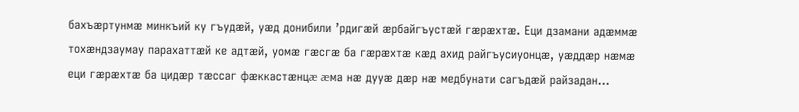бахъæртунмæ минкъий ку гъудæй, уæд донибили ’рдигæй æрбайгъустæй гæрæхтæ. Еци дзамани адæммæ тохæндзаумау парахаттæй ке адтæй, уомæ гæсгæ ба гæрæхтæ кæд ахид райгъусиуонцæ, уæддæр нæмæ еци гæрæхтæ ба цидæр тæссаг фæккастæнцæ æма нæ дууæ дæр нæ медбунати сагъдæй райзадан…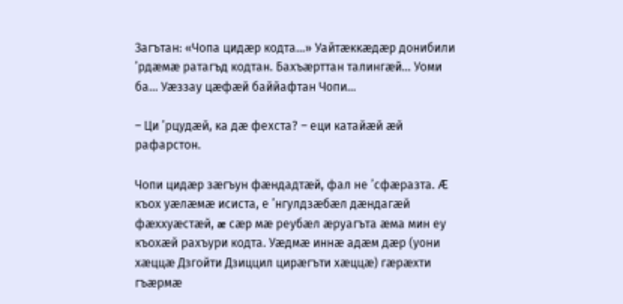Загътан: «Чопа цидæр кодта…» Уайтæккæдæр донибили ’рдæмæ ратагъд кодтан. Бахъæрттан талингæй… Уоми ба… Уæззау цæфæй баййафтан Чопи…

– Ци ’рцудæй, ка дæ фехста? – еци катайæй æй рафарстон.

Чопи цидæр зæгъун фæндадтæй, фал не ’сфæразта. Æ къох уæлæмæ исиста, е ’нгулдзæбæл дæндагæй фæххуæстæй, æ сæр мæ реубæл æруагъта æма мин еу къохæй рахъури кодта. Уæдмæ иннæ адæм дæр (уони хæццæ Дзгойти Дзиццил цирæгъти хæццæ) гæрæхти гъæрмæ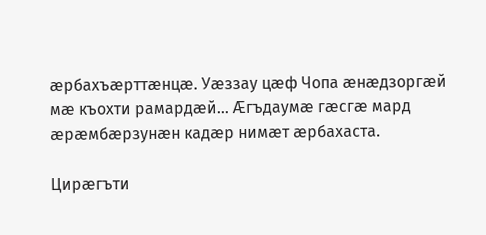æрбахъæрттæнцæ. Уæззау цæф Чопа æнæдзоргæй мæ къохти рамардæй… Æгъдаумæ гæсгæ мард æрæмбæрзунæн кадæр нимæт æрбахаста.

Цирæгъти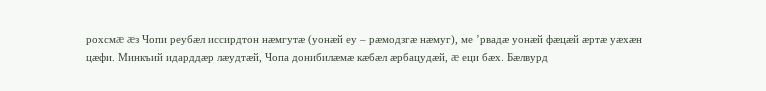рохсмæ æз Чопи реубæл иссирдтон нæмгутæ (уонæй еу – рæмодзгæ нæмуг), ме ’рвадæ уонæй фæцæй æртæ уæхæн цæфи. Минкъий идарддæр лæудтæй, Чопа донибилæмæ кæбæл æрбацудæй, æ еци бæх. Бæлвурд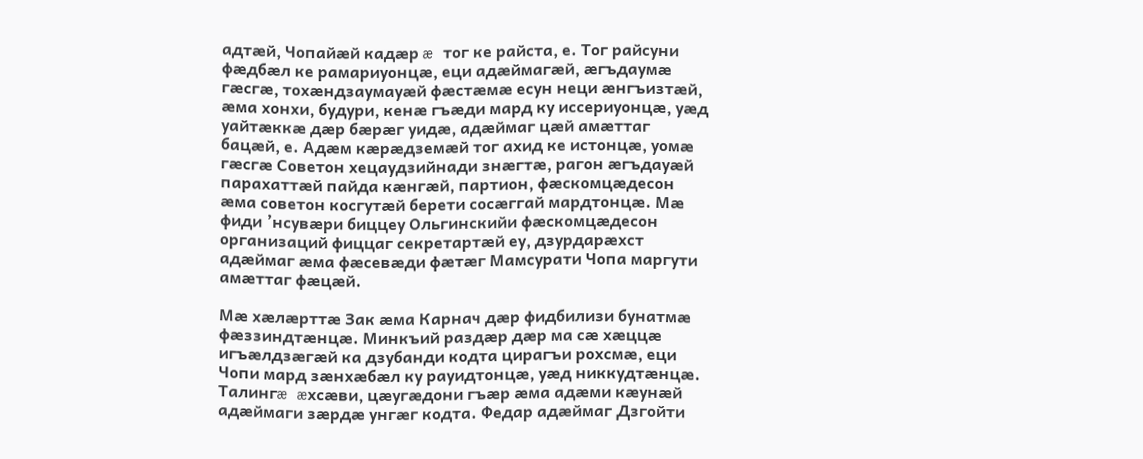адтæй, Чопайæй кадæр æ тог ке райста, е. Тог райсуни фæдбæл ке рамариуонцæ, еци адæймагæй, æгъдаумæ гæсгæ, тохæндзаумауæй фæстæмæ есун неци æнгъизтæй, æма хонхи, будури, кенæ гъæди мард ку иссериуонцæ, уæд уайтæккæ дæр бæрæг уидæ, адæймаг цæй амæттаг бацæй, е. Адæм кæрæдземæй тог ахид ке истонцæ, уомæ гæсгæ Советон хецаудзийнади знæгтæ, рагон æгъдауæй парахаттæй пайда кæнгæй, партион, фæскомцæдесон æма советон косгутæй берети сосæггай мардтонцæ. Мæ фиди ’нсувæри биццеу Ольгинскийи фæскомцæдесон организаций фиццаг секретартæй еу, дзурдарæхст адæймаг æма фæсевæди фæтæг Мамсурати Чопа маргути амæттаг фæцæй.

Мæ хæлæрттæ Зак æма Карнач дæр фидбилизи бунатмæ фæззиндтæнцæ. Минкъий раздæр дæр ма сæ хæццæ игъæлдзæгæй ка дзубанди кодта цирагъи рохсмæ, еци Чопи мард зæнхæбæл ку рауидтонцæ, уæд никкудтæнцæ. Талингæ æхсæви, цæугæдони гъæр æма адæми кæунæй адæймаги зæрдæ унгæг кодта. Федар адæймаг Дзгойти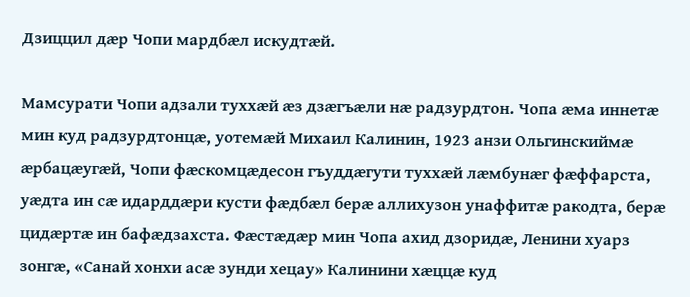Дзиццил дæр Чопи мардбæл искудтæй.

Мамсурати Чопи адзали туххæй æз дзæгъæли нæ радзурдтон. Чопа æма иннетæ мин куд радзурдтонцæ, уотемæй Михаил Калинин, 1923 анзи Ольгинскиймæ æрбацæугæй, Чопи фæскомцæдесон гъуддæгути туххæй лæмбунæг фæффарста, уæдта ин сæ идарддæри кусти фæдбæл берæ аллихузон унаффитæ ракодта, берæ цидæртæ ин бафæдзахста. Фæстæдæр мин Чопа ахид дзоридæ, Ленини хуарз зонгæ, «Санай хонхи асæ зунди хецау» Калинини хæццæ куд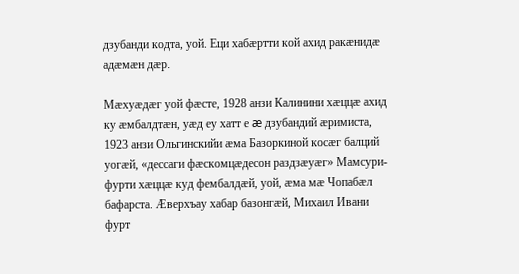дзубанди кодта, уой. Еци хабæртти кой ахид ракæнидæ адæмæн дæр.

Мæхуæдæг уой фæсте, 1928 анзи Калинини хæццæ ахид ку æмбалдтæн, уæд еу хатт е æ дзубандий æримиста, 1923 анзи Ольгинскийи æма Базоркиной косæг балций уогæй, «дессаги фæскомцæдесон раздзæуæг» Мамсури-фурти хæццæ куд фембалдæй, уой, æма мæ Чопабæл бафарста. Æверхъау хабар базонгæй, Михаил Ивани фурт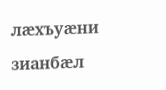лæхъуæни зианбæл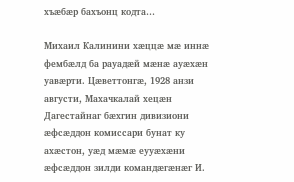хъæбæр бахъонц кодта…

Михаил Калинини хæццæ мæ иннæ фембæлд ба рауадæй мæнæ ауæхæн уавæрти. Цæветтонгæ, 1928 анзи августи, Махачкалай хецæн Дагестайнаг бæхгин дивизиони æфсæддон комиссари бунат ку ахæстон, уæд мæмæ еууæхæни æфсæддон зилди командæгæнæг И.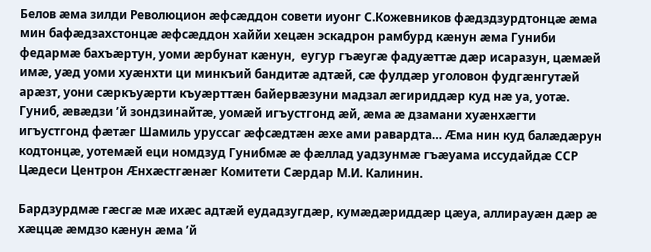Белов æма зилди Революцион æфсæддон совети иуонг С.Кожевников фæдздзурдтонцæ æма мин бафæдзахстонцæ æфсæддон хаййи хецæн эскадрон рамбурд кæнун æма Гуниби федармæ бахъæртун, уоми æрбунат кæнун,  еугур гъæугæ фадуæттæ дæр исаразун, цæмæй имæ, уæд уоми хуæнхти ци минкъий бандитæ адтæй, сæ фулдæр уголовон фудгæнгутæй арæзт, уони сæркъуæрти къуæрттæн байервæзуни мадзал æгириддæр куд нæ уа, уотæ. Гуниб, æвæдзи ’й зондзинайтæ, уомæй игъустгонд æй, æма æ дзамани хуæнхæгти игъустгонд фæтæг Шамиль уруссаг æфсæдтæн æхе ами равардта… Æма нин куд балæдæрун кодтонцæ, уотемæй еци номдзуд Гунибмæ æ фæллад уадзунмæ гъæуама иссудайдæ ССР Цæдеси Центрон Æнхæстгæнæг Комитети Сæрдар М.И. Калинин.

Бардзурдмæ гæсгæ мæ ихæс адтæй еудадзугдæр, кумæдæриддæр цæуа, аллирауæн дæр æ хæццæ æмдзо кæнун æма ’й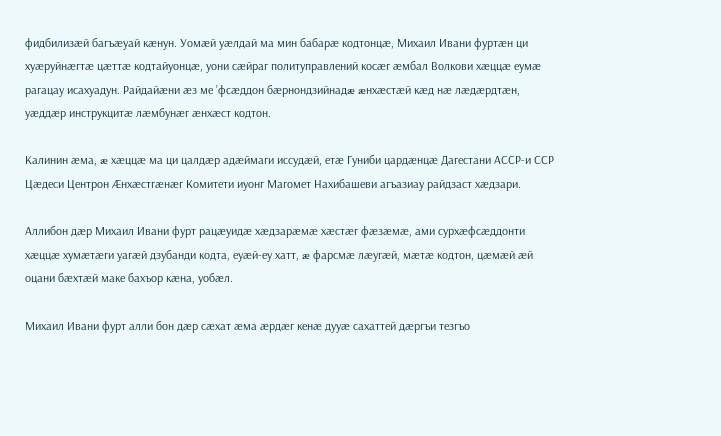фидбилизæй багъæуай кæнун. Уомæй уæлдай ма мин бабарæ кодтонцæ, Михаил Ивани фуртæн ци хуæруйнæгтæ цæттæ кодтайуонцæ, уони сæйраг политуправлений косæг æмбал Волкови хæццæ еумæ рагацау исахуадун. Райдайæни æз ме ’фсæддон бæрнондзийнадæ æнхæстæй кæд нæ лæдæрдтæн, уæддæр инструкцитæ лæмбунæг æнхæст кодтон.

Калинин æма, æ хæццæ ма ци цалдæр адæймаги иссудæй, етæ Гуниби цардæнцæ Дагестани АССР-и ССР Цæдеси Центрон Æнхæстгæнæг Комитети иуонг Магомет Нахибашеви агъазиау райдзаст хæдзари.

Аллибон дæр Михаил Ивани фурт рацæуидæ хæдзарæмæ хæстæг фæзæмæ, ами сурхæфсæддонти хæццæ хумæтæги уагæй дзубанди кодта, еуæй-еу хатт, æ фарсмæ лæугæй, мæтæ кодтон, цæмæй æй оцани бæхтæй маке бахъор кæна, уобæл.

Михаил Ивани фурт алли бон дæр сæхат æма æрдæг кенæ дууæ сахаттей дæргъи тезгъо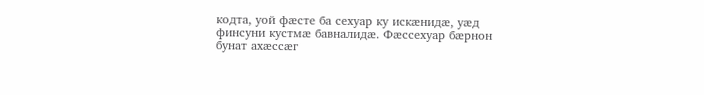кодта, уой фæсте ба сехуар ку искæнидæ, уæд финсуни кустмæ бавналидæ. Фæссехуар бæрнон бунат ахæссæг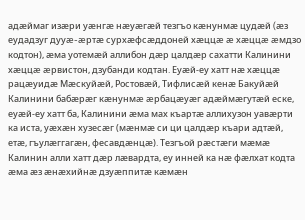адæймаг изæри уæнгæ нæуæгæй тезгъо кæнунмæ цудæй (æз еудадзуг дууæ-æртæ сурхæфсæддоней хæццæ æ хæццæ æмдзо кодтон), æма уотемæй аллибон дæр цалдæр сахатти Калинини хæццæ æрвистон, дзубанди кодтан. Еуæй-еу хатт нæ хæццæ рацæуидæ Мæскуйæй, Ростовæй, Тифлисæй кенæ Бакуйæй Калинини бабæрæг кæнунмæ æрбацæуæг адæймæгутæй еске, еуæй-еу хатт ба, Калинини æма мах къартæ аллихузон уавæрти ка иста, уæхæн хузесæг (мæнмæ си ци цалдæр къари адтæй, етæ, гъулæггагæн, фесавдæнцæ). Тезгъой рæстæги мæмæ Калинин алли хатт дæр лæвардта, еу инней ка нæ фæлхат кодта æма æз æнæхийнæ дзуæппитæ кæмæн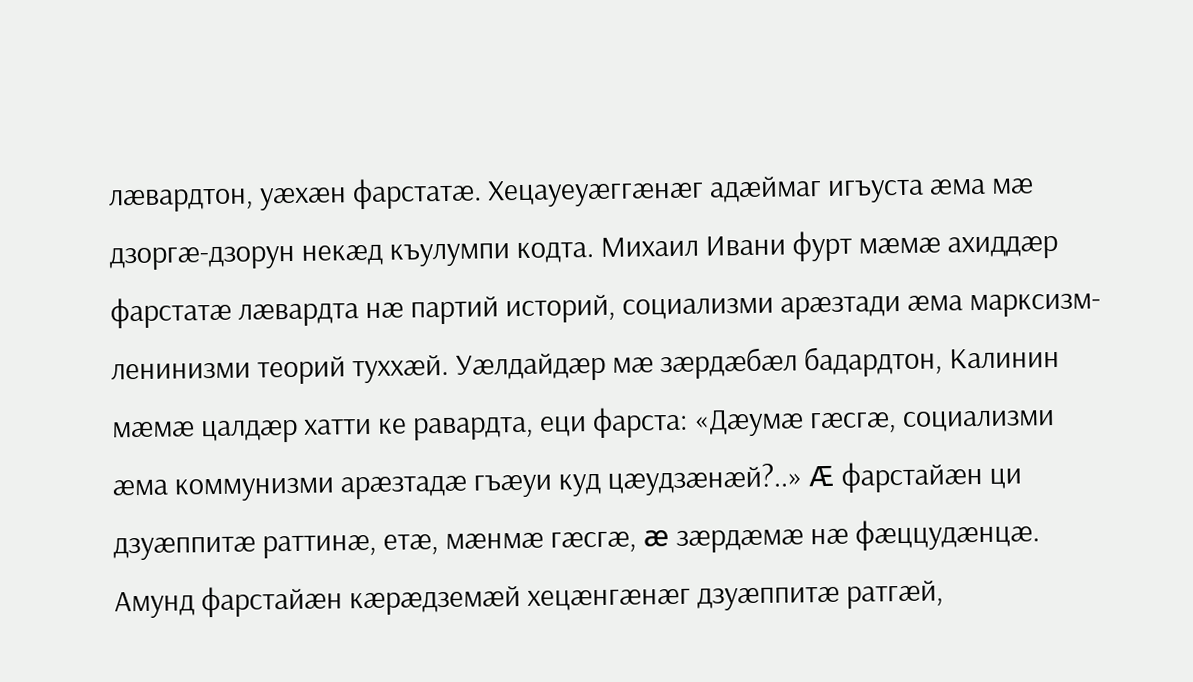лæвардтон, уæхæн фарстатæ. Хецауеуæггæнæг адæймаг игъуста æма мæ дзоргæ-дзорун некæд къулумпи кодта. Михаил Ивани фурт мæмæ ахиддæр фарстатæ лæвардта нæ партий историй, социализми арæзтади æма марксизм-ленинизми теорий туххæй. Уæлдайдæр мæ зæрдæбæл бадардтон, Калинин мæмæ цалдæр хатти ке равардта, еци фарста: «Дæумæ гæсгæ, социализми æма коммунизми арæзтадæ гъæуи куд цæудзæнæй?..» Æ фарстайæн ци дзуæппитæ раттинæ, етæ, мæнмæ гæсгæ, æ зæрдæмæ нæ фæццудæнцæ. Амунд фарстайæн кæрæдземæй хецæнгæнæг дзуæппитæ ратгæй,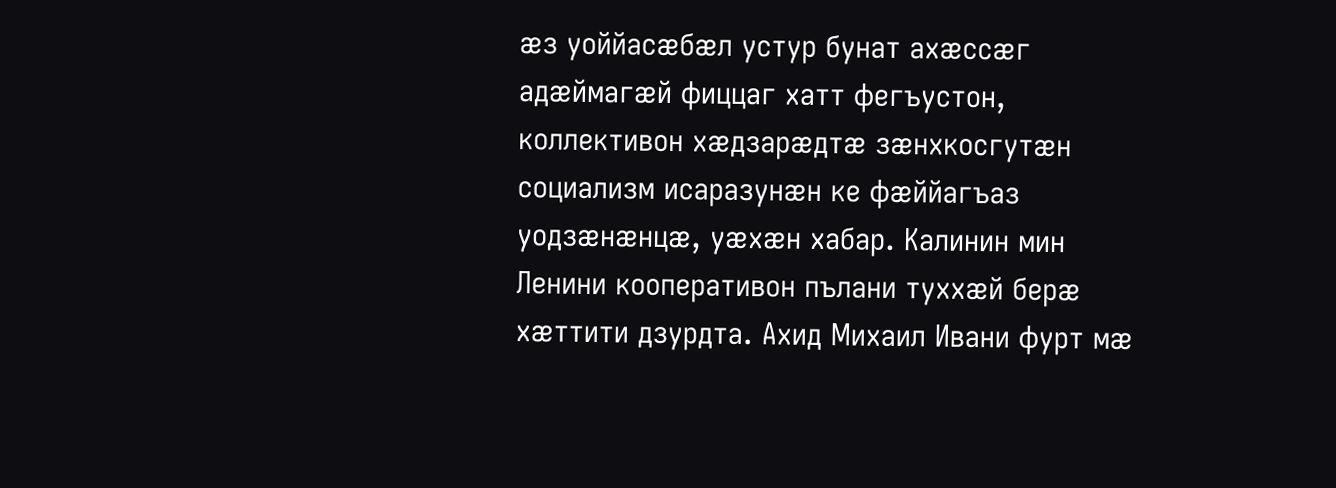æз уоййасæбæл устур бунат ахæссæг адæймагæй фиццаг хатт фегъустон, коллективон хæдзарæдтæ зæнхкосгутæн социализм исаразунæн ке фæййагъаз уодзæнæнцæ, уæхæн хабар. Калинин мин Ленини кооперативон пълани туххæй берæ хæттити дзурдта. Ахид Михаил Ивани фурт мæ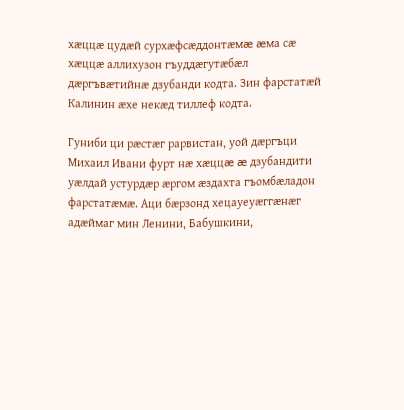хæццæ цудæй сурхæфсæддонтæмæ æма сæ хæццæ аллихузон гъуддæгутæбæл дæргъвæтийнæ дзубанди кодта. Зин фарстатæй Калинин æхе некæд тиллеф кодта.

Гуниби ци рæстæг рарвистан, уой дæргъци Михаил Ивани фурт нæ хæццæ æ дзубандити уæлдай устурдæр æргом æздахта гъомбæладон фарстатæмæ. Аци бæрзонд хецауеуæггæнæг адæймаг мин Ленини, Бабушкини,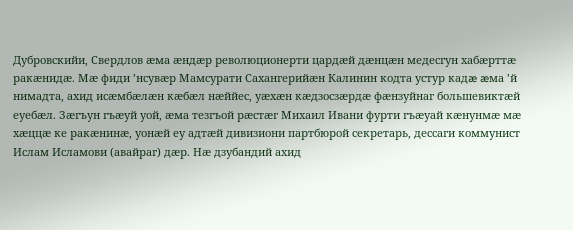Дубровскийи, Свердлов æма æндæр революционерти цардæй дæнцæн медесгун хабæрттæ ракæнидæ. Мæ фиди ’нсувæр Мамсурати Сахангерийæн Калинин кодта устур кадæ æма ’й нимадта, ахид исæмбæлæн кæбæл нæййес, уæхæн кæдзосзæрдæ фæнзуйнаг большевиктæй еуебæл. Зæгъун гъæуй уой, æма тезгъой рæстæг Михаил Ивани фурти гъæуай кæнунмæ мæ хæццæ ке ракæнинæ, уонæй еу адтæй дивизиони партбюрой секретарь, дессаги коммунист Ислам Исламови (авайраг) дæр. Нæ дзубандий ахид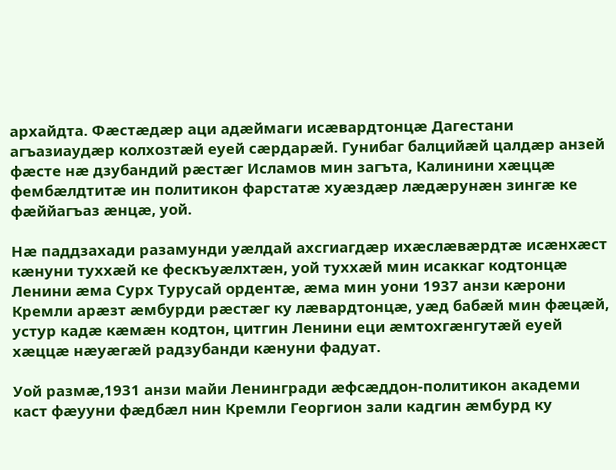архайдта. Фæстæдæр аци адæймаги исæвардтонцæ Дагестани агъазиаудæр колхозтæй еуей сæрдарæй. Гунибаг балцийæй цалдæр анзей фæсте нæ дзубандий рæстæг Исламов мин загъта, Калинини хæццæ фембæлдтитæ ин политикон фарстатæ хуæздæр лæдæрунæн зингæ ке фæййагъаз æнцæ, уой.

Нæ паддзахади разамунди уæлдай ахсгиагдæр ихæслæвæрдтæ исæнхæст кæнуни туххæй ке фескъуæлхтæн, уой туххæй мин исаккаг кодтонцæ Ленини æма Сурх Турусай ордентæ, æма мин уони 1937 анзи кæрони Кремли арæзт æмбурди рæстæг ку лæвардтонцæ, уæд бабæй мин фæцæй, устур кадæ кæмæн кодтон, цитгин Ленини еци æмтохгæнгутæй еуей хæццæ нæуæгæй радзубанди кæнуни фадуат.

Уой размæ,1931 анзи майи Ленингради æфсæддон-политикон академи каст фæууни фæдбæл нин Кремли Георгион зали кадгин æмбурд ку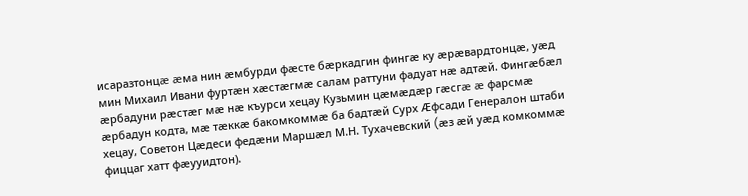исаразтонцæ æма нин æмбурди фæсте бæркадгин фингæ ку æрæвардтонцæ, уæд мин Михаил Ивани фуртæн хæстæгмæ салам раттуни фадуат нæ адтæй. Фингæбæл æрбадуни рæстæг мæ нæ къурси хецау Кузьмин цæмæдæр гæсгæ æ фарсмæ æрбадун кодта, мæ тæккæ бакомкоммæ ба бадтæй Сурх Æфсади Генералон штаби хецау, Советон Цæдеси федæни Маршæл М.Н. Тухачевский (æз æй уæд комкоммæ фиццаг хатт фæууидтон).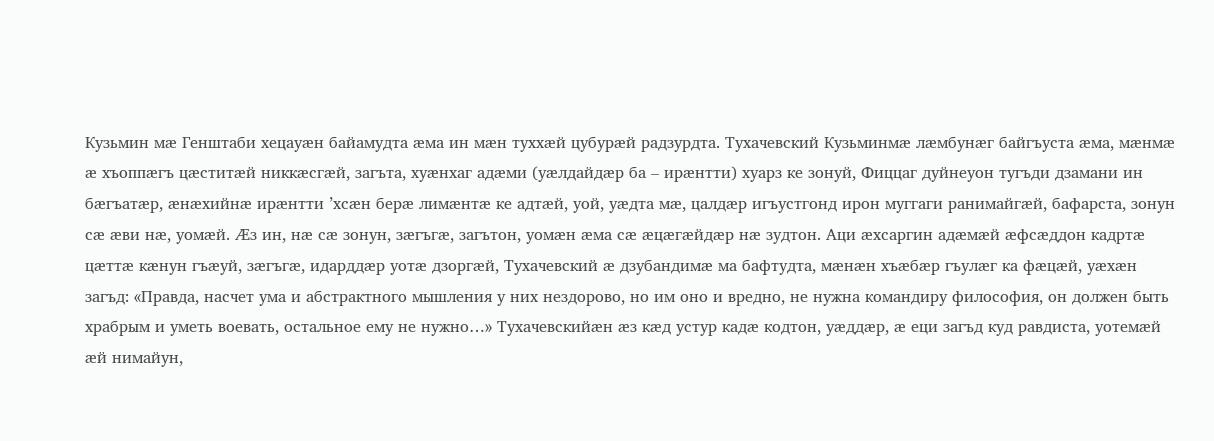Кузьмин мæ Генштаби хецауæн байамудта æма ин мæн туххæй цубурæй радзурдта. Тухачевский Кузьминмæ лæмбунæг байгъуста æма, мæнмæ æ хъоппæгъ цæститæй никкæсгæй, загъта, хуæнхаг адæми (уæлдайдæр ба – ирæнтти) хуарз ке зонуй, Фиццаг дуйнеуон тугъди дзамани ин бæгъатæр, æнæхийнæ ирæнтти ’хсæн берæ лимæнтæ ке адтæй, уой, уæдта мæ, цалдæр игъустгонд ирон муггаги ранимайгæй, бафарста, зонун сæ æви нæ, уомæй. Æз ин, нæ сæ зонун, зæгъгæ, загътон, уомæн æма сæ æцæгæйдæр нæ зудтон. Аци æхсаргин адæмæй æфсæддон кадртæ цæттæ кæнун гъæуй, зæгъгæ, идарддæр уотæ дзоргæй, Тухачевский æ дзубандимæ ма бафтудта, мæнæн хъæбæр гъулæг ка фæцæй, уæхæн загъд: «Правда, насчет ума и абстрактного мышления у них нездорово, но им оно и вредно, не нужна командиру философия, он должен быть храбрым и уметь воевать, остальное ему не нужно…» Тухачевскийæн æз кæд устур кадæ кодтон, уæддæр, æ еци загъд куд равдиста, уотемæй æй нимайун,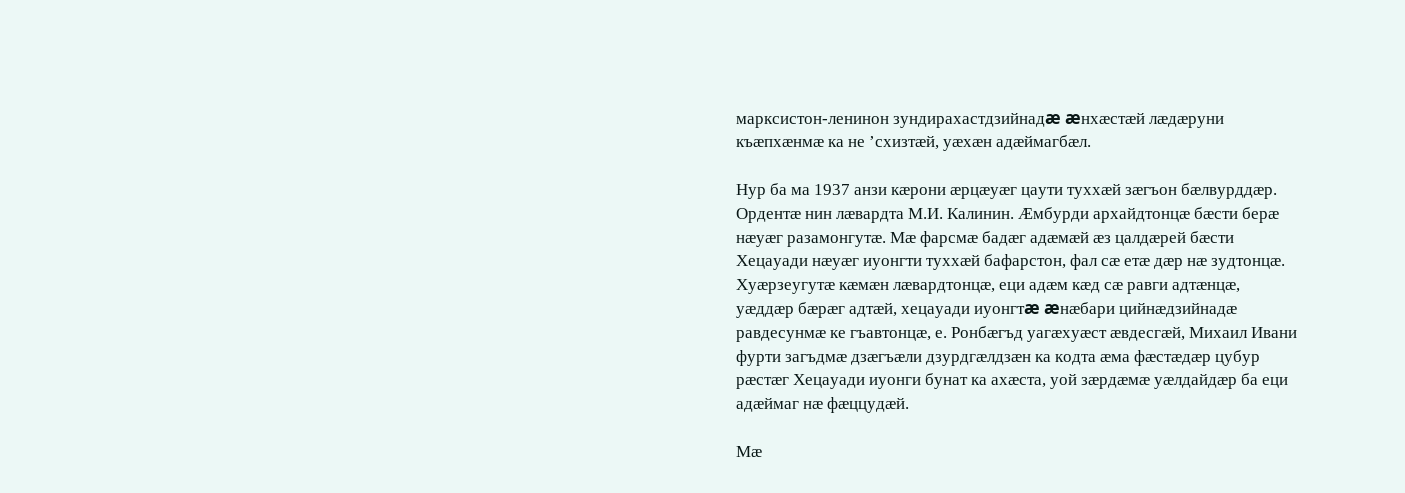марксистон-ленинон зундирахастдзийнадæ æнхæстæй лæдæруни къæпхæнмæ ка не ’схизтæй, уæхæн адæймагбæл.

Нур ба ма 1937 анзи кæрони æрцæуæг цаути туххæй зæгъон бæлвурддæр. Ордентæ нин лæвардта М.И. Калинин. Æмбурди архайдтонцæ бæсти берæ нæуæг разамонгутæ. Мæ фарсмæ бадæг адæмæй æз цалдæрей бæсти Хецауади нæуæг иуонгти туххæй бафарстон, фал сæ етæ дæр нæ зудтонцæ. Хуæрзеугутæ кæмæн лæвардтонцæ, еци адæм кæд сæ равги адтæнцæ, уæддæр бæрæг адтæй, хецауади иуонгтæ æнæбари цийнæдзийнадæ равдесунмæ ке гъавтонцæ, е. Ронбæгъд уагæхуæст æвдесгæй, Михаил Ивани фурти загъдмæ дзæгъæли дзурдгæлдзæн ка кодта æма фæстæдæр цубур рæстæг Хецауади иуонги бунат ка ахæста, уой зæрдæмæ уæлдайдæр ба еци адæймаг нæ фæццудæй.

Мæ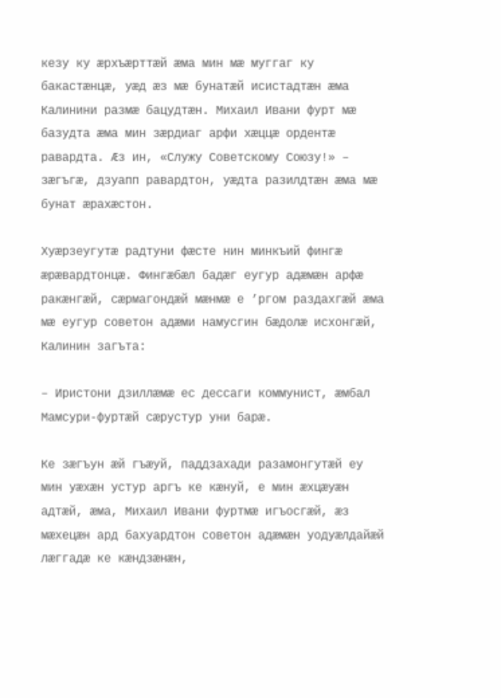кезу ку æрхъæрттæй æма мин мæ муггаг ку бакастæнцæ, уæд æз мæ бунатæй исистадтæн æма Калинини размæ бацудтæн. Михаил Ивани фурт мæ базудта æма мин зæрдиаг арфи хæццæ ордентæ равардта. Æз ин, «Служу Советскому Союзу!» – зæгъгæ, дзуапп равардтон, уæдта разилдтæн æма мæ бунат æрахæстон.

Хуæрзеугутæ радтуни фæсте нин минкъий фингæ æрæвардтонцæ. Фингæбæл бадæг еугур адæмæн арфæ ракæнгæй, сæрмагондæй мæнмæ е ’ргом раздахгæй æма мæ еугур советон адæми намусгин бæдолæ исхонгæй, Калинин загъта:

– Иристони дзиллæмæ ес дессаги коммунист, æмбал Мамсури-фуртæй сæрустур уни барæ.

Ке зæгъун æй гъæуй, паддзахади разамонгутæй еу мин уæхæн устур аргъ ке кæнуй, е мин æхцæуæн адтæй, æма, Михаил Ивани фуртмæ игъосгæй, æз мæхецæн ард бахуардтон советон адæмæн уодуæлдайæй лæггадæ ке кæндзæнæн,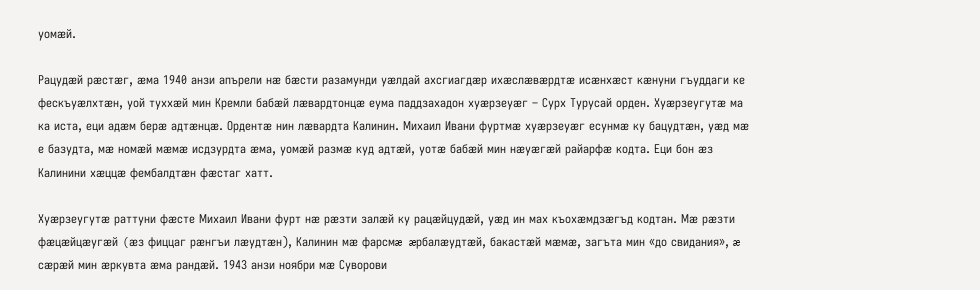уомæй.

Рацудæй рæстæг, æма 1940 анзи апърели нæ бæсти разамунди уæлдай ахсгиагдæр ихæслæвæрдтæ исæнхæст кæнуни гъуддаги ке фескъуæлхтæн, уой туххæй мин Кремли бабæй лæвардтонцæ еума паддзахадон хуæрзеуæг – Сурх Турусай орден. Хуæрзеугутæ ма ка иста, еци адæм берæ адтæнцæ. Ордентæ нин лæвардта Калинин. Михаил Ивани фуртмæ хуæрзеуæг есунмæ ку бацудтæн, уæд мæ е базудта, мæ номæй мæмæ исдзурдта æма, уомæй размæ куд адтæй, уотæ бабæй мин нæуæгæй райарфæ кодта. Еци бон æз Калинини хæццæ фембалдтæн фæстаг хатт.

Хуæрзеугутæ раттуни фæсте Михаил Ивани фурт нæ рæзти залæй ку рацæйцудæй, уæд ин мах къохæмдзæгъд кодтан. Мæ рæзти фæцæйцæугæй (æз фиццаг рæнгъи лæудтæн), Калинин мæ фарсмæ æрбалæудтæй, бакастæй мæмæ, загъта мин «до свидания», æ сæрæй мин æркувта æма рандæй. 1943 анзи ноябри мæ Суворови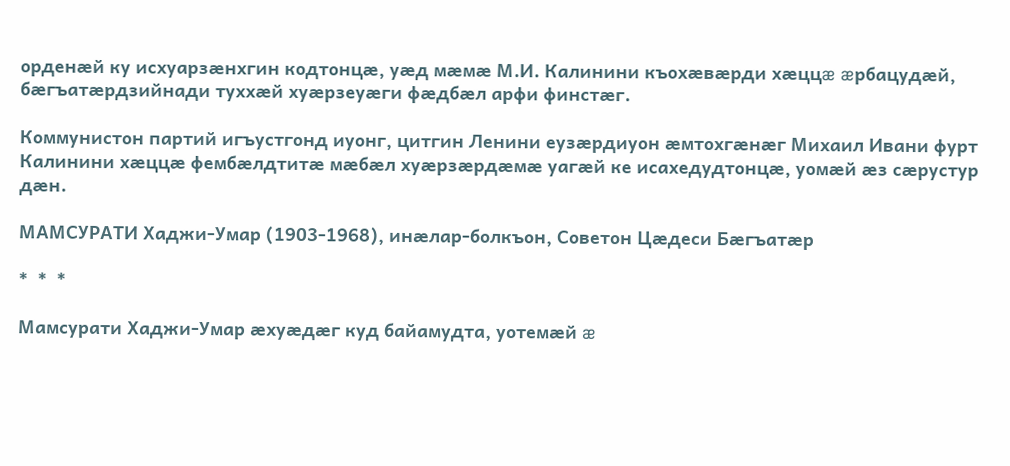орденæй ку исхуарзæнхгин кодтонцæ, уæд мæмæ М.И. Калинини къохæвæрди хæццæ æрбацудæй, бæгъатæрдзийнади туххæй хуæрзеуæги фæдбæл арфи финстæг.

Коммунистон партий игъустгонд иуонг, цитгин Ленини еузæрдиуон æмтохгæнæг Михаил Ивани фурт Калинини хæццæ фембæлдтитæ мæбæл хуæрзæрдæмæ уагæй ке исахедудтонцæ, уомæй æз сæрустур дæн.

МАМСУРАТИ Хаджи-Умар (1903-1968), инæлар-болкъон, Советон Цæдеси Бæгъатæр

*  *  *

Мамсурати Хаджи-Умар æхуæдæг куд байамудта, уотемæй æ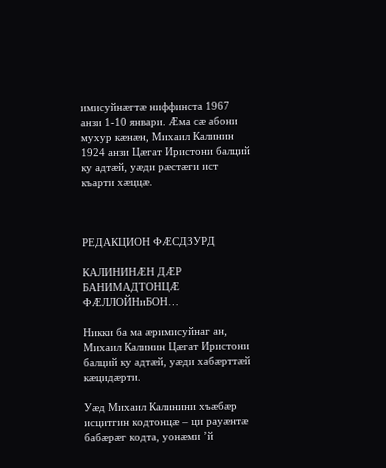имисуйнæгтæ ниффинста 1967 анзи 1-10 январи. Æма сæ абони мухур кæнæн, Михаил Калинин 1924 анзи Цæгат Иристони балций ку адтæй, уæди рæстæги ист къарти хæццæ.



РЕДАКЦИОН ФÆСДЗУРД

КАЛИНИНÆН ДÆР БАНИМАДТОНЦÆ ФÆЛЛОЙНиБОН…

Никки ба ма æримисуйнаг ан, Михаил Калинин Цæгат Иристони балций ку адтæй, уæди хабæрттæй кæцидæрти.

Уæд Михаил Калинини хъæбæр исцитгин кодтонцæ – ци рауæнтæ бабæрæг кодта, уонæми ’й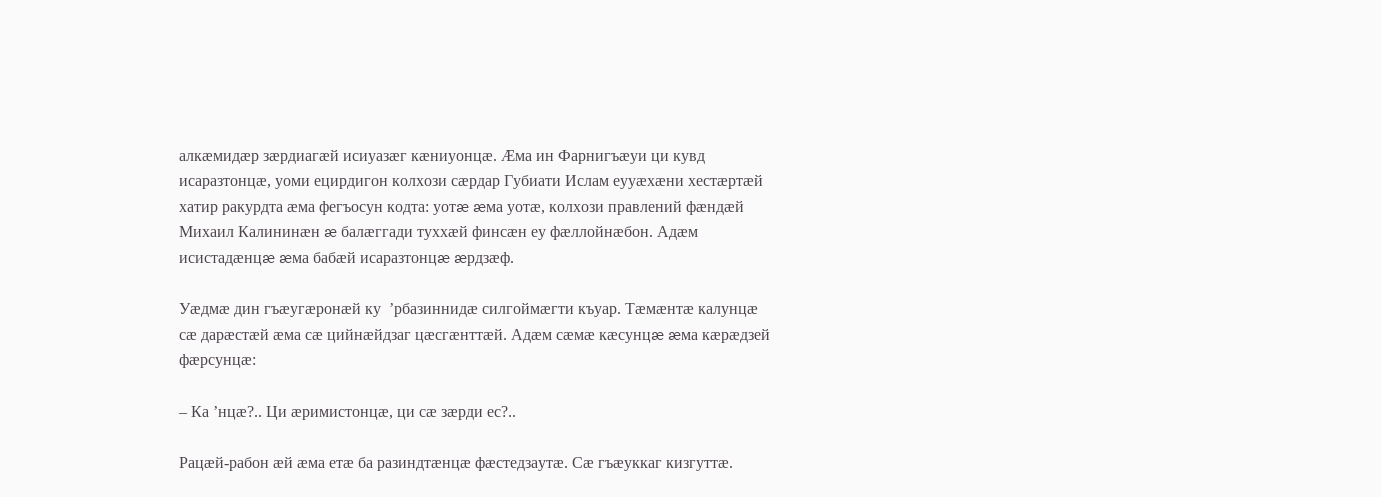алкæмидæр зæрдиагæй исиуазæг кæниуонцæ. Æма ин Фарнигъæуи ци кувд исаразтонцæ, уоми ецирдигон колхози сæрдар Губиати Ислам еууæхæни хестæртæй хатир ракурдта æма фегъосун кодта: уотæ æма уотæ, колхози правлений фæндæй Михаил Калининæн æ балæггади туххæй финсæн еу фæллойнæбон. Адæм исистадæнцæ æма бабæй исаразтонцæ æрдзæф.

Уæдмæ дин гъæугæронæй ку  ’рбазиннидæ силгоймæгти къуар. Тæмæнтæ калунцæ сæ дарæстæй æма сæ цийнæйдзаг цæсгæнттæй. Адæм сæмæ кæсунцæ æма кæрæдзей фæрсунцæ:

– Ка ’нцæ?.. Ци æримистонцæ, ци сæ зæрди ес?..

Рацæй-рабон æй æма етæ ба разиндтæнцæ фæстедзаутæ. Сæ гъæуккаг кизгуттæ.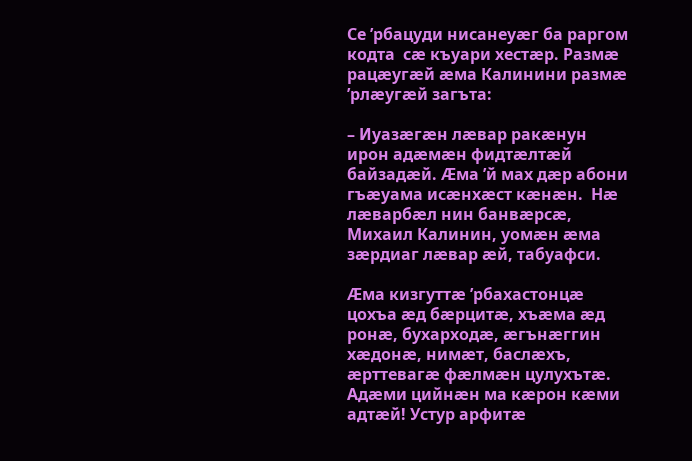Се ’рбацуди нисанеуæг ба раргом кодта  сæ къуари хестæр. Размæ рацæугæй æма Калинини размæ ’рлæугæй загъта:

– Иуазæгæн лæвар ракæнун ирон адæмæн фидтæлтæй байзадæй. Æма ’й мах дæр абони гъæуама исæнхæст кæнæн.  Нæ лæварбæл нин банвæрсæ, Михаил Калинин, уомæн æма зæрдиаг лæвар æй, табуафси.

Æма кизгуттæ ’рбахастонцæ цохъа æд бæрцитæ, хъæма æд ронæ, бухарходæ, æгънæггин  хæдонæ, нимæт, баслæхъ, æрттевагæ фæлмæн цулухътæ. Адæми цийнæн ма кæрон кæми адтæй! Устур арфитæ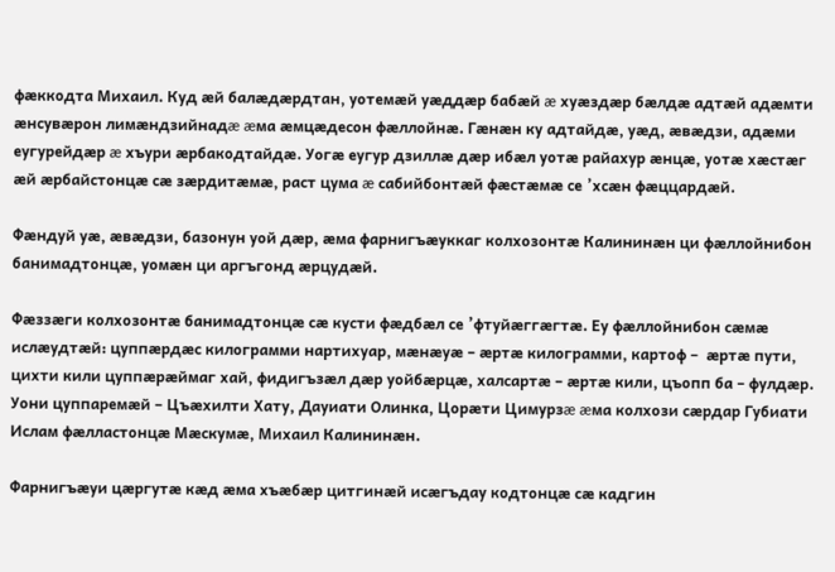фæккодта Михаил. Куд æй балæдæрдтан, уотемæй уæддæр бабæй æ хуæздæр бæлдæ адтæй адæмти æнсувæрон лимæндзийнадæ æма æмцæдесон фæллойнæ. Гæнæн ку адтайдæ, уæд, æвæдзи, адæми еугурейдæр æ хъури æрбакодтайдæ. Уогæ еугур дзиллæ дæр ибæл уотæ райахур æнцæ, уотæ хæстæг æй æрбайстонцæ сæ зæрдитæмæ, раст цума æ сабийбонтæй фæстæмæ се ’хсæн фæццардæй.

Фæндуй уæ, æвæдзи, базонун уой дæр, æма фарнигъæуккаг колхозонтæ Калининæн ци фæллойнибон банимадтонцæ, уомæн ци аргъгонд æрцудæй.

Фæззæги колхозонтæ банимадтонцæ сæ кусти фæдбæл се ’фтуйæггæгтæ. Еу фæллойнибон сæмæ ислæудтæй: цуппæрдæс килограмми нартихуар, мæнæуæ – æртæ килограмми, картоф –  æртæ пути, цихти кили цуппæрæймаг хай, фидигъзæл дæр уойбæрцæ, халсартæ – æртæ кили, цъопп ба – фулдæр. Уони цуппаремæй – Цъæхилти Хату, Дауиати Олинка, Цорæти Цимурзæ æма колхози сæрдар Губиати Ислам фæлластонцæ Мæскумæ, Михаил Калининæн.

Фарнигъæуи цæргутæ кæд æма хъæбæр цитгинæй исæгъдау кодтонцæ сæ кадгин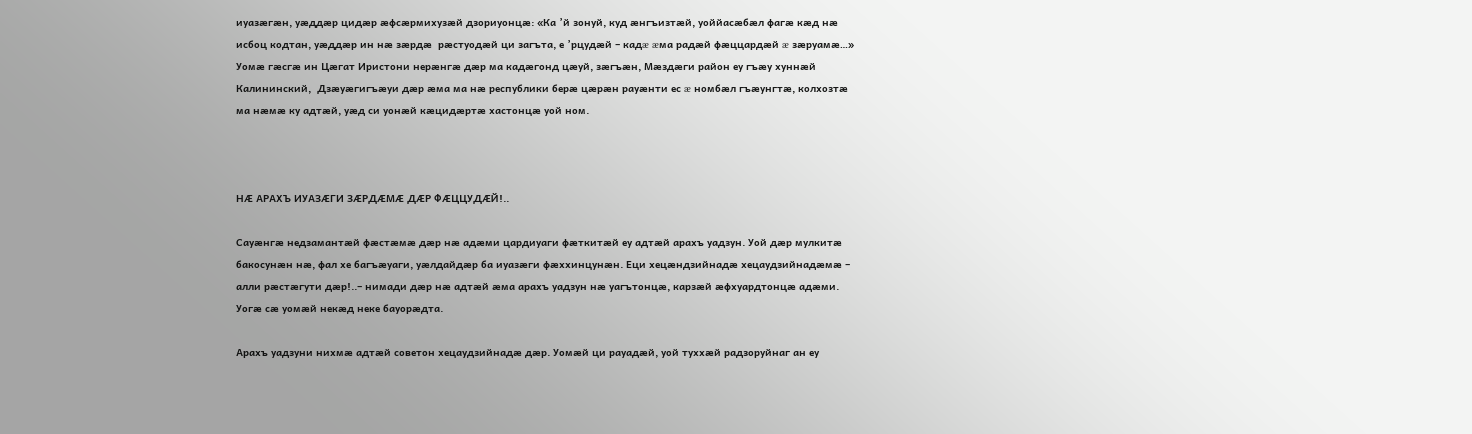иуазæгæн, уæддæр цидæр æфсæрмихузæй дзориуонцæ: «Ка ’й зонуй, куд æнгъизтæй, уоййасæбæл фагæ кæд нæ исбоц кодтан, уæддæр ин нæ зæрдæ  рæстуодæй ци загъта, е ’рцудæй – кадæ æма радæй фæццардæй æ зæруамæ…» Уомæ гæсгæ ин Цæгат Иристони нерæнгæ дæр ма кадæгонд цæуй, зæгъæн, Мæздæги район еу гъæу хуннæй Калининский,  Дзæуæгигъæуи дæр æма ма нæ республики берæ цæрæн рауæнти ес æ номбæл гъæунгтæ, колхозтæ ма нæмæ ку адтæй, уæд си уонæй кæцидæртæ хастонцæ уой ном.



НÆ АРАХЪ ИУАЗÆГИ ЗÆРДÆМÆ ДÆР ФÆЦЦУДÆЙ!..

Сауæнгæ недзамантæй фæстæмæ дæр нæ адæми цардиуаги фæткитæй еу адтæй арахъ уадзун. Уой дæр мулкитæ бакосунæн нæ, фал хе багъæуаги, уæлдайдæр ба иуазæги фæххинцунæн. Еци хецæндзийнадæ хецаудзийнадæмæ – алли рæстæгути дæр!..– нимади дæр нæ адтæй æма арахъ уадзун нæ уагътонцæ, карзæй æфхуардтонцæ адæми. Уогæ сæ уомæй некæд неке бауорæдта.

Арахъ уадзуни нихмæ адтæй советон хецаудзийнадæ дæр. Уомæй ци рауадæй, уой туххæй радзоруйнаг ан еу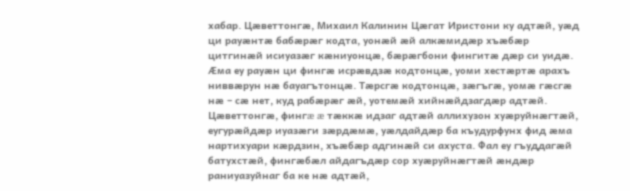хабар. Цæветтонгæ, Михаил Калинин Цæгат Иристони ку адтæй, уæд ци рауæнтæ бабæрæг кодта, уонæй æй алкæмидæр хъæбæр цитгинæй исиуазæг кæниуонцæ, бæрæгбони фингитæ дæр си уидæ. Æма еу рауæн ци фингæ исрæвдзæ кодтонцæ, уоми хестæртæ арахъ ниввæрун нæ бауагътонцæ. Тæрсгæ кодтонцæ, зæгъгæ, уомæ гæсгæ нæ – сæ нет, куд рабæрæг æй, уотемæй хийнæйдзагдæр адтæй. Цæветтонгæ, фингæ æ тæккæ идзаг адтæй аллихузон хуæруйнæгтæй, еугурæйдæр иуазæги зæрдæмæ, уæлдайдæр ба къудурфунх фид æма нартихуари кæрдзин, хъæбæр адгинæй си ахуста. Фал еу гъуддагæй батухстæй, фингæбæл айдагъдæр сор хуæруйнæгтæй æндæр раниуазуйнаг ба ке нæ адтæй,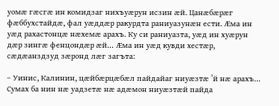уомæ гæсгæ ин комидзаг нихъуæрун исзин æй. Цанæбæрæг фæббухстайдæ, фал уæддæр ракурдта раниуазунæн ести. Æма ин уæд рахастонцæ нæхемæ арахъ. Ку си раниуазта, уæд ин хуæрун дæр зингæ фенцондæр æй… Æма ин уæд кувди хестæр, сæдæанздзуд зæронд лæг загъта:

– Уинис, Калинин, цæйбæрцæбæл пайдайаг ниуæзтæ ’й нæ арахъ… Сумах ба нин нæ уадзетæ нæ адæмон ниуæзтæй пайда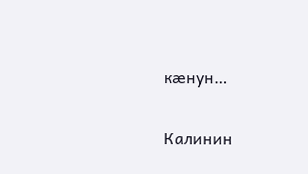кæнун…

Калинин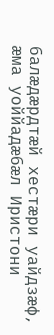балæдæрдтæй хестæри уайдзæф, æма уоййадæбæл Иристони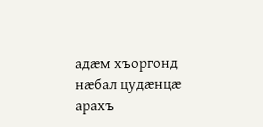адæм хъоргонд нæбал цудæнцæ арахъ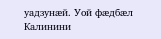уадзунæй. Уой фæдбæл Калинини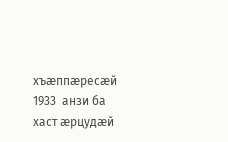хъæппæресæй 1933  анзи ба хаст æрцудæй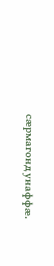сæрмагонд унаффæ.